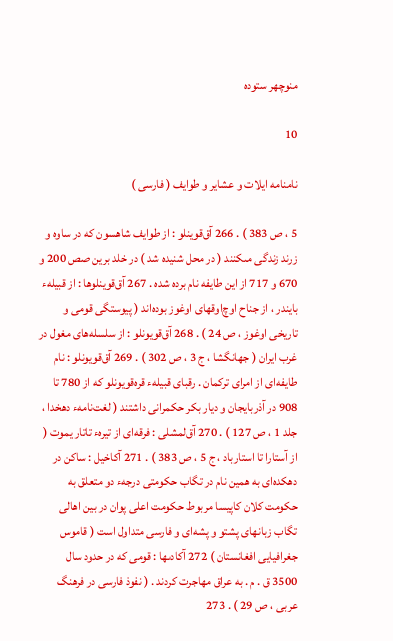منوچهر ستوده

10

نامنامه ايلات و عشاير و طوايف ( فارسى )

5 ، ص 383 ) . 266 آق‌قوينلو : از طوايف شاهسون كه در ساوه و زرند زندگى مىكنند ( در محل شنيده شد ) در خلد برين صص 200 و 670 و 717 از اين طايفه نام برده شده . 267 آق‌قوينلوها : از قبيلهء بايندر ، از جناح اوچ‌اوقهاى اوغوز بوده‌اند ( پيوستگى قومى و تاريخى اوغوز ، ص 24 ) . 268 آق‌قويونلو : از سلسله‌هاى مغول در غرب ايران ( جهانگشا ، ج 3 ، ص 302 ) . 269 آق‌قويونلو : نام طايفه‌اى از امراى تركمان . رقباى قبيلهء قره‌قويونلو كه از 780 تا 908 در آذربايجان و ديار بكر حكمرانى داشتند ( لغت‌نامهء دهخدا ، جلد 1 ، ص 127 ) . 270 آق‌لمشلى : فرقه‌اى از تيرهء تاتار يموت ( از آستارا تا استارباد ، ج 5 ، ص 383 ) . 271 آكاخيل : ساكن در دهكده‌اى به همين نام در تگاب حكومتى درجهء دو متعلق به حكومت كلان كاپيسا مربوط حكومت اعلى پوان در بين اهالى تگاب زبانهاى پشتو و پشه‌اى و فارسى متداول است ( قاموس جغرافيايى افغانستان ) 272 آكادىها : قومى كه در حدود سال 3500 ق . م . به عراق مهاجرت كردند . ( نفوذ فارسى در فرهنگ عربى ، ص 29 ) . 273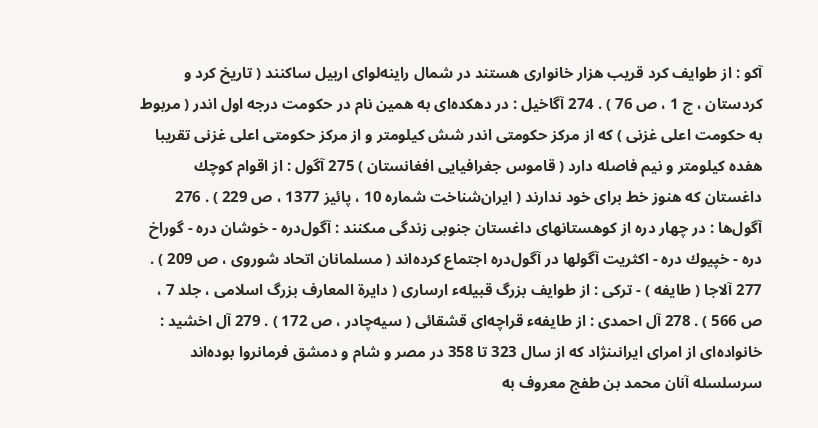آكو : از طوايف كرد قريب هزار خانوارى هستند در شمال راينه‌لواى اربيل ساكنند ( تاريخ كرد و كردستان ، ج 1 ، ص 76 ) . 274 آگاخيل : در دهكده‌اى به همين نام در حكومت درجه اول اندر ( مربوط به حكومت اعلى غزنى ) كه از مركز حكومتى اندر شش كيلومتر و از مركز حكومتى اعلى غزنى تقريبا هفده كيلومتر و نيم فاصله دارد ( قاموس جغرافيايى افغانستان ) 275 آگول : از اقوام كوچك داغستان كه هنوز خط براى خود ندارند ( ايران‌شناخت شماره 10 ، پائيز 1377 ، ص 229 ) . 276 آگول‌ها : در چهار دره از كوهستانهاى داغستان جنوبى زندگى مىكنند : آگول‌دره - خوشان دره - گوراخ دره - خپيوك دره - اكثريت آگولها در آگول‌دره اجتماع كرده‌اند ( مسلمانان اتحاد شوروى ، ص 209 ) . 277 آلاجا ( طايفه ) - تركى : از طوايف بزرگ قبيلهء ارسارى ( دايرة المعارف بزرگ اسلامى ، جلد 7 ، ص 566 ) . 278 آل احمدى : از طايفهء قراچه‌اى قشقائى ( سيه‌چادر ، ص 172 ) . 279 آل اخشيد : خانواده‌اى از امراى ايرانىنژاد كه از سال 323 تا 358 در مصر و شام و دمشق فرمانروا بوده‌اند سرسلسله آنان محمد بن طفج معروف به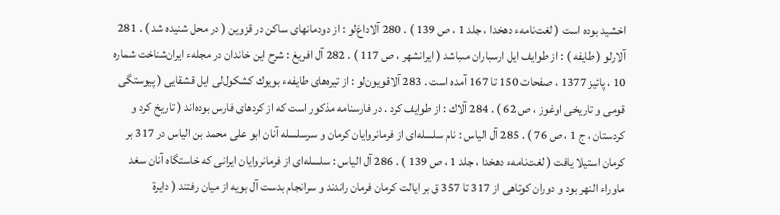اخشيد بوده است ( لغت‌نامهء دهخدا ، جلد 1 ، ص 139 ) . 280 آلاداغ‌لو : از دودمانهاى ساكن در قزوين ( در محل شنيده شد ) . 281 آلارلو ( طايفه ) : از طوايف ايل ارسباران مىباشد ( ايرانشهر ، ص 117 ) . 282 آل افريغ : شرح اين خاندان در مجلهء ايران‌شناخت شماره 10 ، پائيز 1377 ، صفحات 150 تا 167 آمده است . 283 آلاقويون‌لو : از تيره‌هاى طايفهء بويوك كشكول‌لى ايل قشقايى ( پيوستگى قومى و تاريخى اوغوز ، ص 62 ) . 284 آلاك : از طوايف كرد . در فارسنامه مذكور است كه از كردهاى فارس بوده‌اند ( تاريخ كرد و كردستان ، ج 1 ، ص 76 ) . 285 آل الياس : نام سلسله‌اى از فرمانروايان كرمان و سرسلسله آنان ابو على محمد بن الياس در 317 بر كرمان استيلا يافت ( لغت‌نامهء دهخدا ، جلد 1 ، ص 139 ) . 286 آل الياس : سلسله‌اى از فرمانروايان ايرانى كه خاستگاه آنان سغد ماوراء النهر بود و دوران كوتاهى از 317 تا 357 ق بر ايالت كرمان فرمان راندند و سرانجام بدست آل بويه از ميان رفتند ( دايرة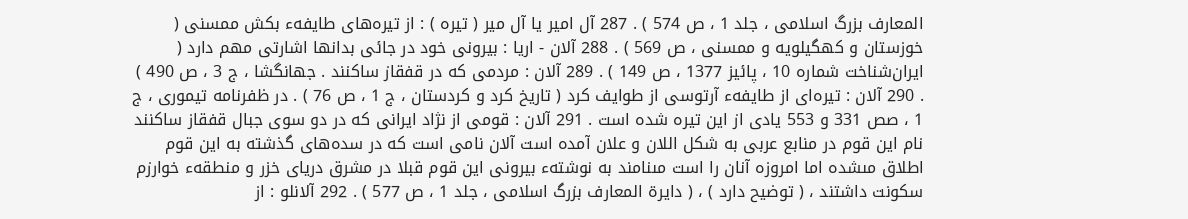المعارف بزرگ اسلامى ، جلد 1 ، ص 574 ) . 287 آل امير يا آل مير ( تيره ) : از تيره‌هاى طايفهء بكش ممسنى ( خوزستان و كهگيلويه و ممسنى ، ص 569 ) . 288 آلان - اريا : بيرونى خود در جائى بدانها اشارتى مهم دارد ( ايران‌شناخت شماره 10 ، پائيز 1377 ، ص 149 ) . 289 آلان : مردمى كه در قفقاز ساكنند . جهانگشا ، ج 3 ، ص 490 ) . 290 آلان : تيره‌اى از طايفهء آرتوسى از طوايف كرد ( تاريخ كرد و كردستان ، ج 1 ، ص 76 ) . در ظفرنامه تيمورى ، ج 1 ، صص 331 و 553 يادى از اين تيره شده است . 291 آلان : قومى از نژاد ايرانى كه در دو سوى جبال قفقاز ساكنند نام اين قوم در منابع عربى به شكل اللان و علان آمده است آلان نامى است كه در سده‌هاى گذشته به اين قوم اطلاق مىشده اما امروزه آنان را است مىنامند به نوشتهء بيرونى اين قوم قبلا در مشرق درياى خزر و منطقهء خوارزم سكونت داشتند ، ( توضيح دارد ) ، ( دايرة المعارف بزرگ اسلامى ، جلد 1 ، ص 577 ) . 292 آلانلو : از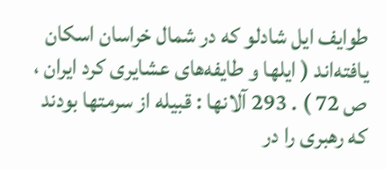طوايف ايل شادلو كه در شمال خراسان اسكان يافته‌اند ( ايلها و طايفه‌هاى عشايرى كرد ايران ، ص 72 ) . 293 آلانها : قبيله از سرمتها بودند كه رهبرى را در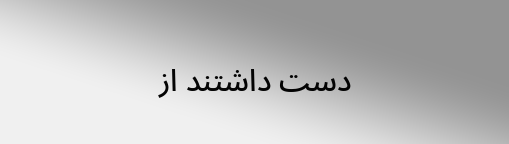دست داشتند از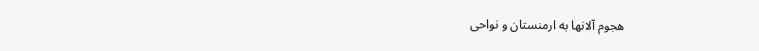هجوم آلانها به ارمنستان و نواحى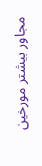مجاور بيشتر مورخين